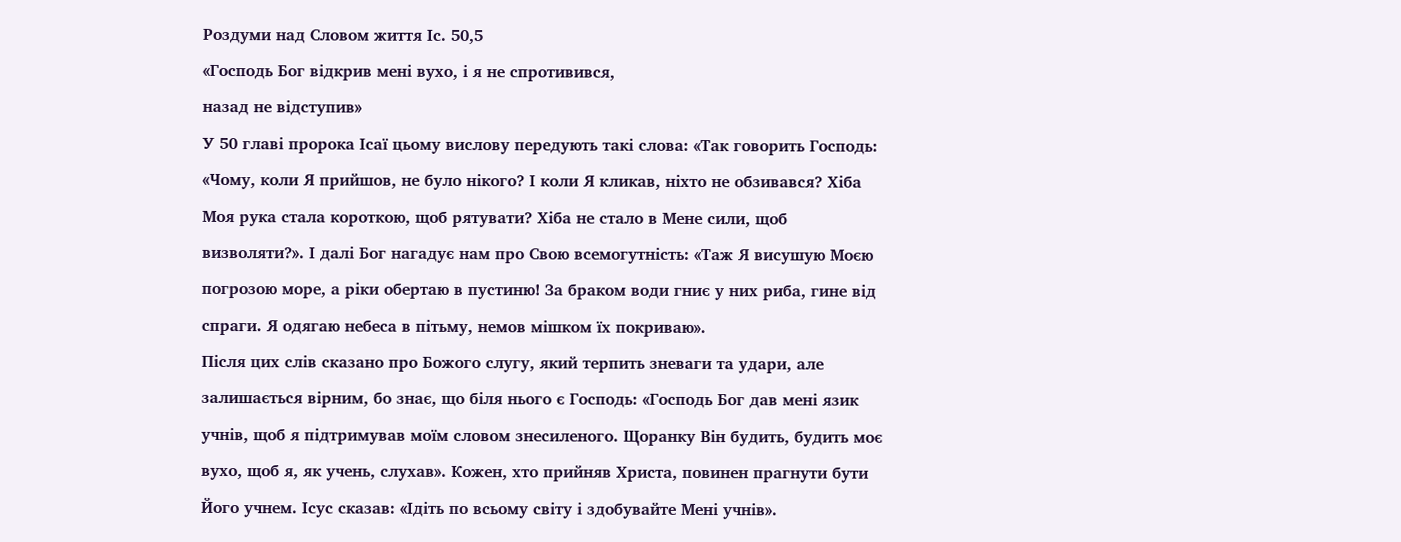Роздуми над Словом життя Іс. 50,5
«Господь Бог відкрив мені вухо, і я не спротивився,
назад не відступив»
У 50 главі пророка Ісаї цьому вислову передують такі слова: «Так говорить Господь: «Чому, коли Я прийшов, не було нікого? І коли Я кликав, ніхто не обзивався? Хіба Моя рука стала короткою, щоб рятувати? Хіба не стало в Мене сили, щоб визволяти?». І далі Бог нагадує нам про Свою всемогутність: «Таж Я висушую Моєю погрозою море, а ріки обертаю в пустиню! За браком води гниє у них риба, гине від спраги. Я одягаю небеса в пітьму, немов мішком їх покриваю».
Після цих слів сказано про Божого слугу, який терпить зневаги та удари, але залишається вірним, бо знає, що біля нього є Господь: «Господь Бог дав мені язик учнів, щоб я підтримував моїм словом знесиленого. Щоранку Він будить, будить моє вухо, щоб я, як учень, слухав». Кожен, хто прийняв Христа, повинен прагнути бути Його учнем. Ісус сказав: «Ідіть по всьому світу і здобувайте Мені учнів».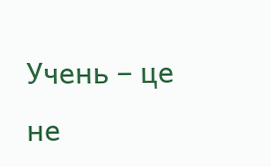Учень – це не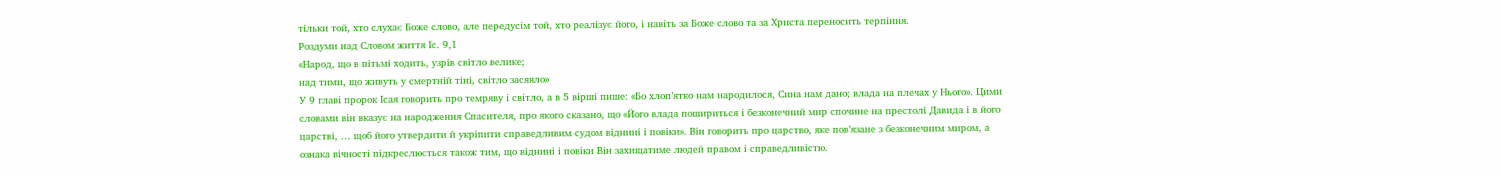тільки той, хто слухає Боже слово, але передусім той, хто реалізує його, і навіть за Боже слово та за Христа переносить терпіння.
Роздуми над Словом життя Іс. 9,1
«Народ, що в пітьмі ходить, узрів світло велике;
над тими, що живуть у смертній тіні, світло засяяло»
У 9 главі пророк Ісая говорить про темряву і світло, а в 5 вірші пише: «Бо хлоп’ятко нам народилося, Сина нам дано; влада на плечах у Нього». Цими словами він вказує на народження Спасителя, про якого сказано, що «Його влада пошириться і безконечний мир спочине на престолі Давида і в його царстві, … щоб його утвердити й укріпити справедливим судом віднині і повіки». Він говорить про царство, яке пов’язане з безконечним миром, а ознака вічності підкреслюється також тим, що віднині і повіки Він захищатиме людей правом і справедливістю.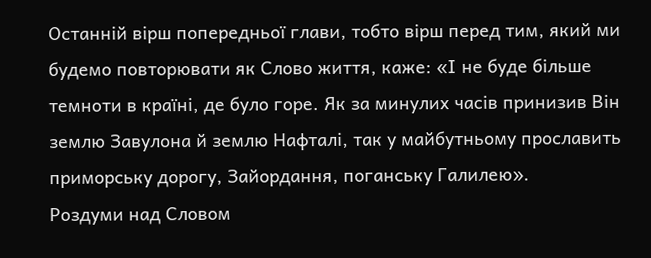Останній вірш попередньої глави, тобто вірш перед тим, який ми будемо повторювати як Слово життя, каже: «І не буде більше темноти в країні, де було горе. Як за минулих часів принизив Він землю Завулона й землю Нафталі, так у майбутньому прославить приморську дорогу, Зайордання, поганську Галилею».
Роздуми над Словом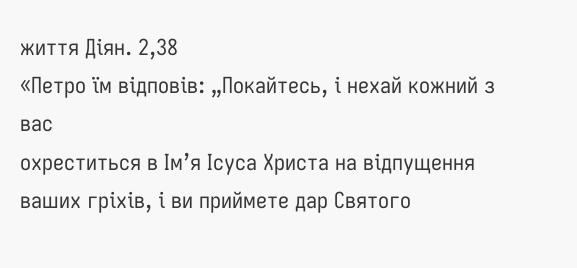життя Діян. 2,38
«Петро їм відповів: „Покайтесь, і нехай кожний з вас
охреститься в Ім’я Ісуса Христа на відпущення
ваших гріхів, і ви приймете дар Святого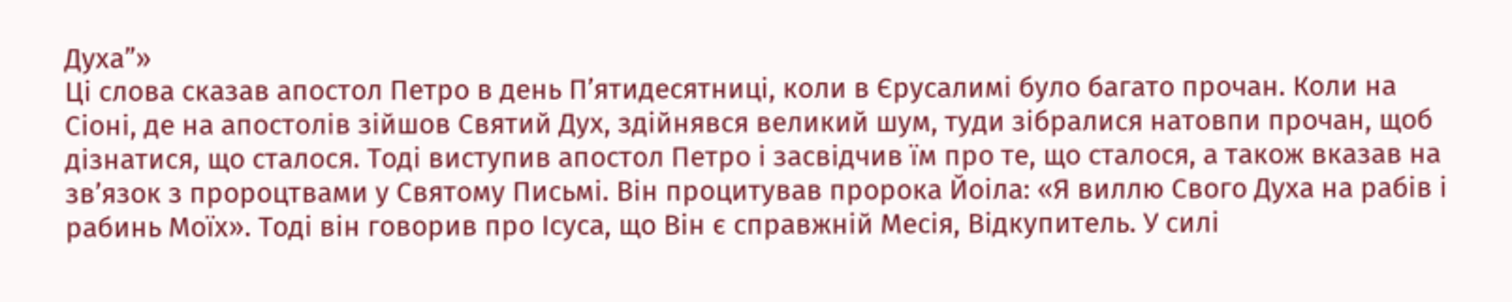Духа”»
Ці слова сказав апостол Петро в день П’ятидесятниці, коли в Єрусалимі було багато прочан. Коли на Сіоні, де на апостолів зійшов Святий Дух, здійнявся великий шум, туди зібралися натовпи прочан, щоб дізнатися, що сталося. Тоді виступив апостол Петро і засвідчив їм про те, що сталося, а також вказав на зв’язок з пророцтвами у Святому Письмі. Він процитував пророка Йоіла: «Я виллю Свого Духа на рабів і рабинь Моїх». Тоді він говорив про Ісуса, що Він є справжній Месія, Відкупитель. У силі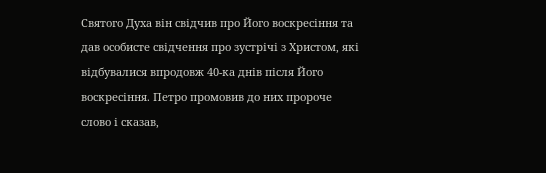Святого Духа він свідчив про Його воскресіння та дав особисте свідчення про зустрічі з Христом, які відбувалися впродовж 40-ка днів після Його воскресіння. Петро промовив до них пророче слово і сказав,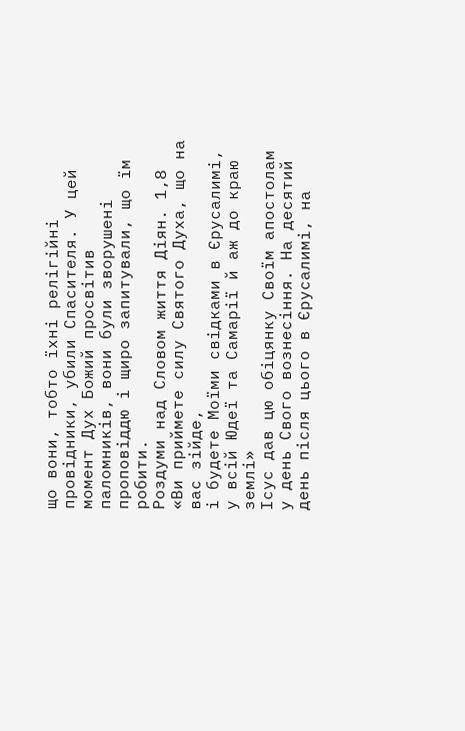що вони, тобто їхні релігійні провідники, убили Спасителя. У цей момент Дух Божий просвітив паломників, вони були зворушені проповіддю і щиро запитували, що їм робити.
Роздуми над Словом життя Діян. 1,8
«Ви приймете силу Святого Духа, що на вас зійде,
і будете Моїми свідками в Єрусалимі,
у всій Юдеї та Самарії й аж до краю землі»
Ісус дав цю обіцянку Своїм апостолам у день Свого вознесіння. На десятий день після цього в Єрусалимі, на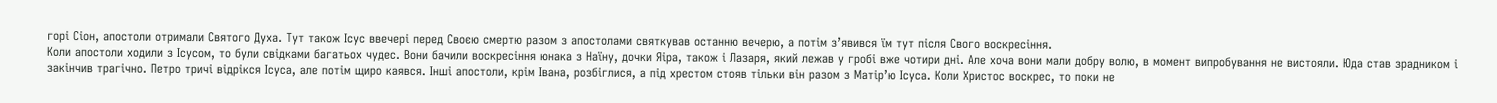горі Сіон, апостоли отримали Святого Духа. Тут також Ісус ввечері перед Своєю смертю разом з апостолами святкував останню вечерю, а потім з’явився їм тут після Свого воскресіння.
Коли апостоли ходили з Ісусом, то були свідками багатьох чудес. Вони бачили воскресіння юнака з Наїну, дочки Яіра, також і Лазаря, який лежав у гробі вже чотири дні. Але хоча вони мали добру волю, в момент випробування не вистояли. Юда став зрадником і закінчив трагічно. Петро тричі відрікся Ісуса, але потім щиро каявся. Інші апостоли, крім Івана, розбіглися, а під хрестом стояв тільки він разом з Матір’ю Ісуса. Коли Христос воскрес, то поки не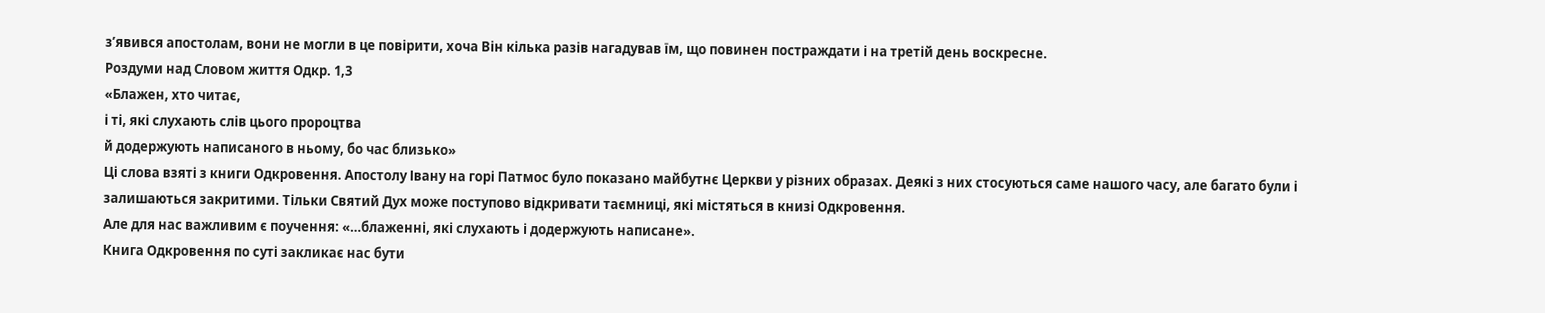з’явився апостолам, вони не могли в це повірити, хоча Він кілька разів нагадував їм, що повинен постраждати і на третій день воскресне.
Роздуми над Словом життя Одкр. 1,3
«Блажен, хто читає,
і ті, які слухають слів цього пророцтва
й додержують написаного в ньому, бо час близько»
Ці слова взяті з книги Одкровення. Апостолу Івану на горі Патмос було показано майбутнє Церкви у різних образах. Деякі з них стосуються саме нашого часу, але багато були і залишаються закритими. Тільки Святий Дух може поступово відкривати таємниці, які містяться в книзі Одкровення.
Але для нас важливим є поучення: «…блаженні, які слухають і додержують написане».
Книга Одкровення по суті закликає нас бути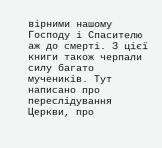вірними нашому Господу і Спасителю аж до смерті. З цієї книги також черпали силу багато мучеників. Тут написано про переслідування Церкви, про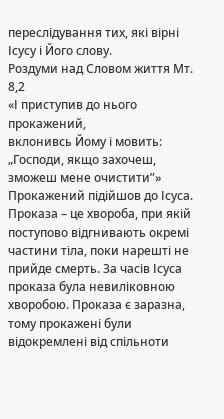переслідування тих, які вірні Ісусу і Його слову.
Роздуми над Словом життя Мт. 8,2
«І приступив до нього прокажений,
вклонивсь Йому і мовить:
„Господи, якщо захочеш, зможеш мене очистити”»
Прокажений підійшов до Ісуса. Проказа – це хвороба, при якій поступово відгнивають окремі частини тіла, поки нарешті не прийде смерть. За часів Ісуса проказа була невиліковною хворобою. Проказа є заразна, тому прокажені були відокремлені від спільноти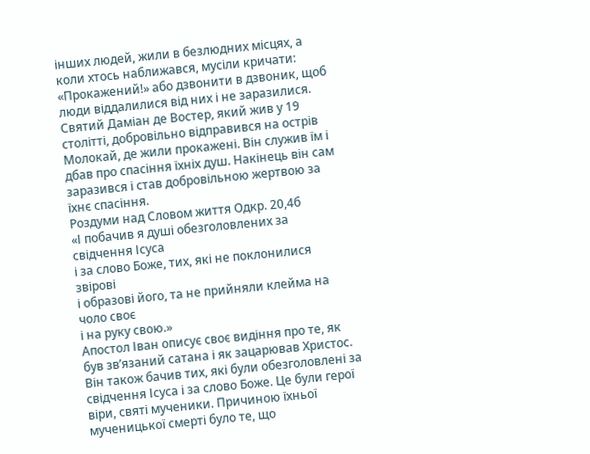інших людей, жили в безлюдних місцях, а коли хтось наближався, мусіли кричати: «Прокажений!» або дзвонити в дзвоник, щоб люди віддалилися від них і не заразилися.
Святий Даміан де Востер, який жив у 19 столітті, добровільно відправився на острів Молокай, де жили прокажені. Він служив їм і дбав про спасіння їхніх душ. Накінець він сам заразився і став добровільною жертвою за їхнє спасіння.
Роздуми над Словом життя Одкр. 20,4б
«І побачив я душі обезголовлених за свідчення Ісуса
і за слово Боже, тих, які не поклонилися звірові
і образові його, та не прийняли клейма на чоло своє
і на руку свою.»
Апостол Іван описує своє видіння про те, як був зв’язаний сатана і як зацарював Христос. Він також бачив тих, які були обезголовлені за свідчення Ісуса і за слово Боже. Це були герої віри, святі мученики. Причиною їхньої мученицької смерті було те, що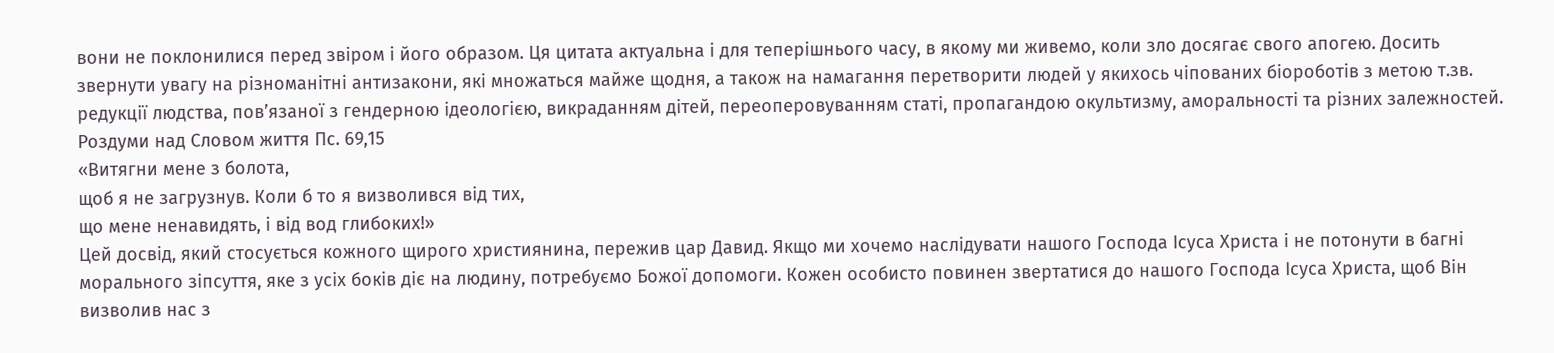вони не поклонилися перед звіром і його образом. Ця цитата актуальна і для теперішнього часу, в якому ми живемо, коли зло досягає свого апогею. Досить звернути увагу на різноманітні антизакони, які множаться майже щодня, а також на намагання перетворити людей у якихось чіпованих біороботів з метою т.зв. редукції людства, пов’язаної з гендерною ідеологією, викраданням дітей, переоперовуванням статі, пропагандою окультизму, аморальності та різних залежностей.
Роздуми над Словом життя Пс. 69,15
«Витягни мене з болота,
щоб я не загрузнув. Коли б то я визволився від тих,
що мене ненавидять, і від вод глибоких!»
Цей досвід, який стосується кожного щирого християнина, пережив цар Давид. Якщо ми хочемо наслідувати нашого Господа Ісуса Христа і не потонути в багні морального зіпсуття, яке з усіх боків діє на людину, потребуємо Божої допомоги. Кожен особисто повинен звертатися до нашого Господа Ісуса Христа, щоб Він визволив нас з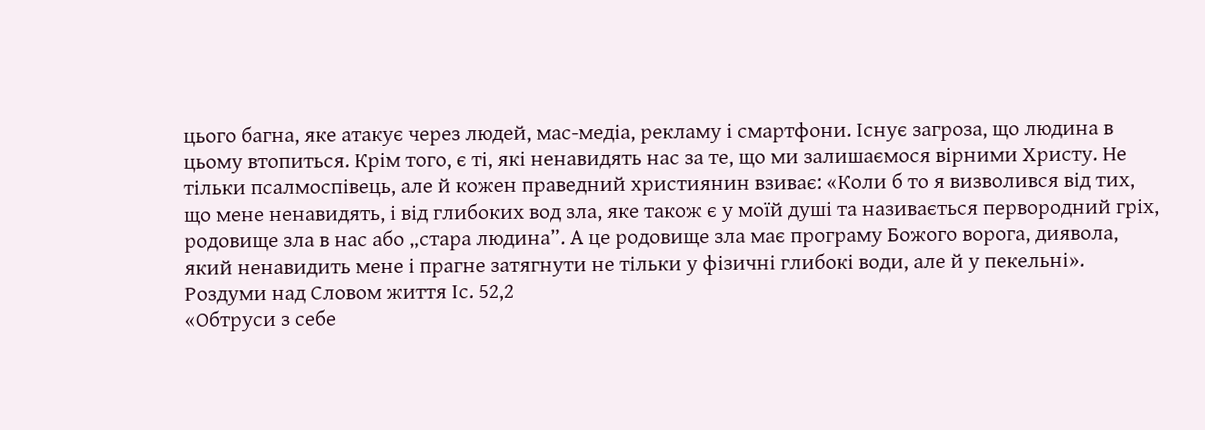цього багна, яке атакує через людей, мас-медіа, рекламу і смартфони. Існує загроза, що людина в цьому втопиться. Крім того, є ті, які ненавидять нас за те, що ми залишаємося вірними Христу. Не тільки псалмоcпівець, але й кожен праведний християнин взиває: «Коли б то я визволився від тих, що мене ненавидять, і від глибоких вод зла, яке також є у моїй душі та називається первородний гріх, родовище зла в нас або „стара людина”. А це родовище зла має програму Божого ворога, диявола, який ненавидить мене і прагне затягнути не тільки у фізичні глибокі води, але й у пекельні».
Роздуми над Словом життя Іс. 52,2
«Обтруси з себе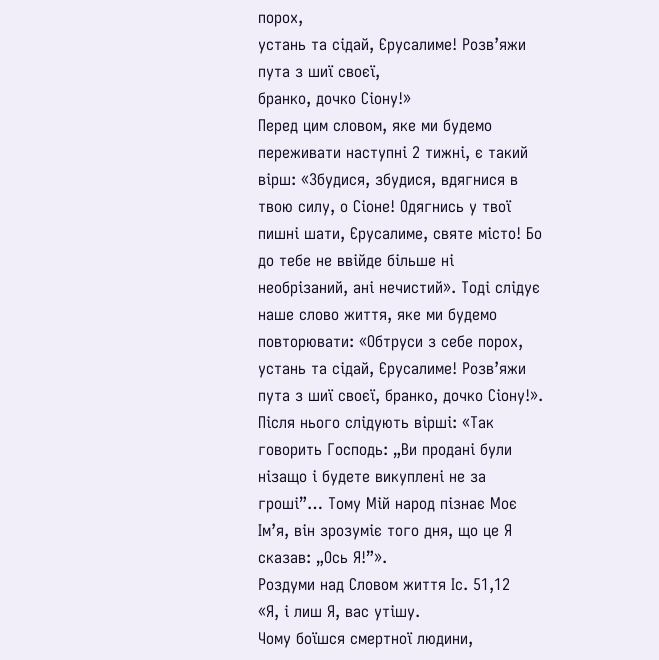порох,
устань та сідай, Єрусалиме! Розв’яжи пута з шиї своєї,
бранко, дочко Сіону!»
Перед цим словом, яке ми будемо переживати наступні 2 тижні, є такий вірш: «Збудися, збудися, вдягнися в твою силу, о Сіоне! Одягнись у твої пишні шати, Єрусалиме, святе місто! Бо до тебе не ввійде більше ні необрізаний, ані нечистий». Тоді слідує наше слово життя, яке ми будемо повторювати: «Обтруси з себе порох, устань та сідай, Єрусалиме! Розв’яжи пута з шиї своєї, бранко, дочко Сіону!».
Після нього слідують вірші: «Так говорить Господь: „Ви продані були нізащо і будете викуплені не за гроші”… Тому Мій народ пізнає Моє Ім’я, він зрозуміє того дня, що це Я сказав: „Ось Я!”».
Роздуми над Словом життя Іс. 51,12
«Я, і лиш Я, вас утішу.
Чому боїшся смертної людини,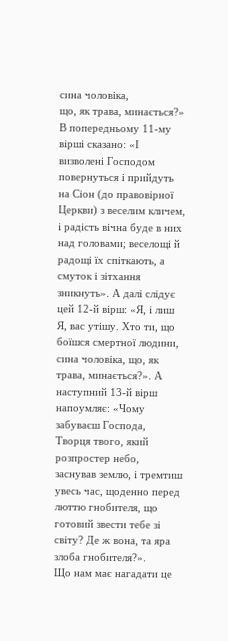сина чоловіка,
що, як трава, минається?»
В попередньому 11-му вірші сказано: «І визволені Господом повернуться і прийдуть на Сіон (до правовірної Церкви) з веселим кличем, і радість вічна буде в них над головами; веселощі й радощі їх спіткають, а смуток і зітхання зникнуть». А далі слідує цей 12-й вірш: «Я, і лиш Я, вас утішу. Хто ти, що боїшся смертної людини, сина чоловіка, що, як трава, минається?». А наступний 13-й вірш напоумляє: «Чому забуваєш Господа, Творця твого, який розпростер небо, заснував землю, і тремтиш увесь час, щоденно перед люттю гнобителя, що готовий звести тебе зі світу? Де ж вона, та яра злоба гнобителя?».
Що нам має нагадати це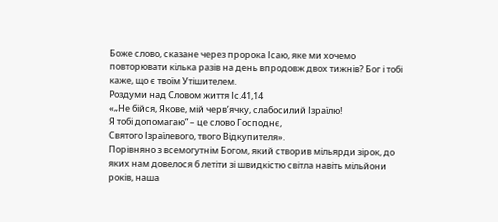Боже слово, сказане через пророка Ісаю, яке ми хочемо повторювати кілька разів на день впродовж двох тижнів? Бог і тобі каже, що є твоїм Утішителем.
Роздуми над Словом життя Іс.41,14
«„Не бійся, Якове, мій черв’ячку, слабосилий Ізраїлю!
Я тобі допомагаю” – це слово Господнє,
Святого Ізраїлевого, твого Відкупителя».
Порівняно з всемогутнім Богом, який створив мільярди зірок, до яких нам довелося б летіти зі швидкістю світла навіть мільйони років, наша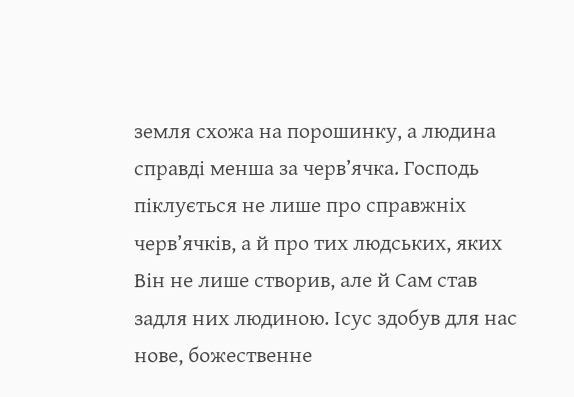земля схожа на порошинку, а людина справді менша за черв’ячка. Господь піклується не лише про справжніх черв’ячків, а й про тих людських, яких Він не лише створив, але й Сам став задля них людиною. Ісус здобув для нас нове, божественне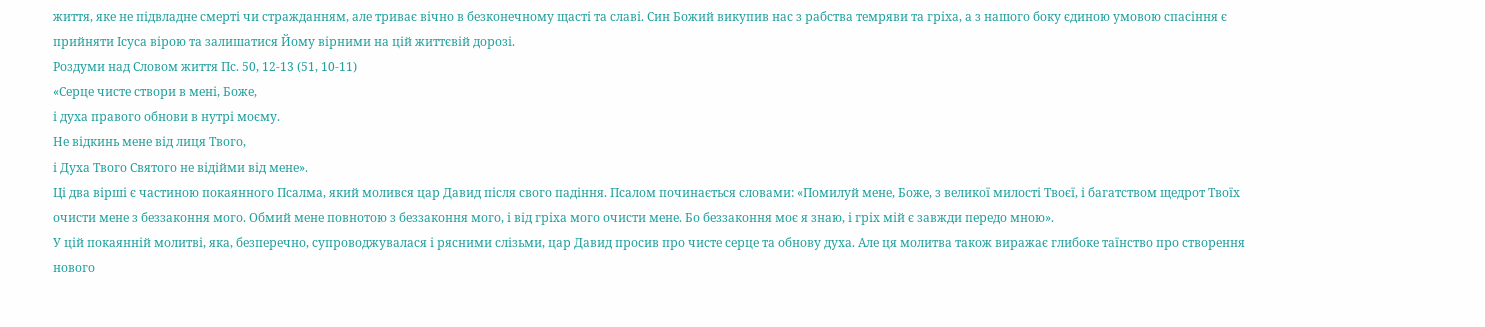життя, яке не підвладне смерті чи стражданням, але триває вічно в безконечному щасті та славі. Син Божий викупив нас з рабства темряви та гріха, а з нашого боку єдиною умовою спасіння є прийняти Ісуса вірою та залишатися Йому вірними на цій життєвій дорозі.
Роздуми над Словом життя Пс. 50, 12-13 (51, 10-11)
«Серце чисте створи в мені, Боже,
і духа правого обнови в нутрі моєму.
Не відкинь мене від лиця Твого,
і Духа Твого Святого не відійми від мене».
Ці два вірші є частиною покаянного Псалма, який молився цар Давид після свого падіння. Псалом починається словами: «Помилуй мене, Боже, з великої милості Твоєї, і багатством щедрот Твоїх очисти мене з беззаконня мого. Обмий мене повнотою з беззаконня мого, і від гріха мого очисти мене. Бо беззаконня моє я знаю, і гріх мій є завжди передо мною».
У цій покаянній молитві, яка, безперечно, супроводжувалася і рясними слізьми, цар Давид просив про чисте серце та обнову духа. Але ця молитва також виражає глибоке таїнство про створення нового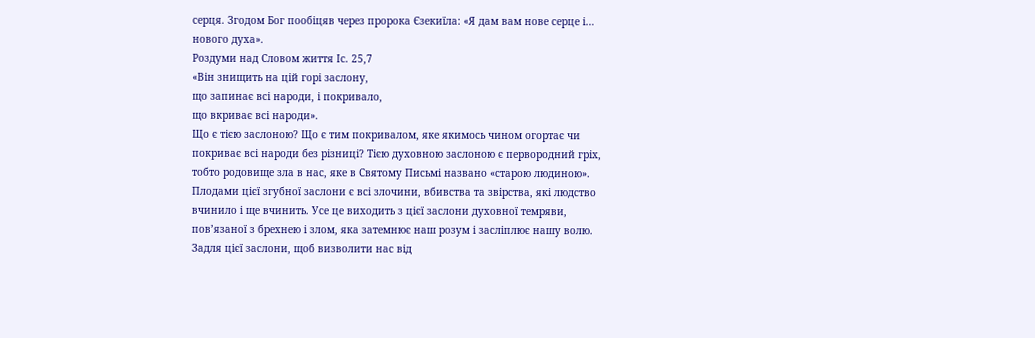серця. Згодом Бог пообіцяв через пророка Єзекиїла: «Я дам вам нове серце і… нового духа».
Роздуми над Словом життя Іс. 25,7
«Він знищить на цій горі заслону,
що запинає всі народи, і покривало,
що вкриває всі народи».
Що є тією заслоною? Що є тим покривалом, яке якимось чином огортає чи покриває всі народи без різниці? Тією духовною заслоною є первородний гріх, тобто родовище зла в нас, яке в Святому Письмі названо «старою людиною». Плодами цієї згубної заслони є всі злочини, вбивства та звірства, які людство вчинило і ще вчинить. Усе це виходить з цієї заслони духовної темряви, пов’язаної з брехнею і злом, яка затемнює наш розум і засліплює нашу волю. Задля цієї заслони, щоб визволити нас від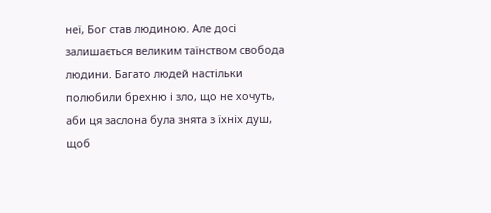неї, Бог став людиною. Але досі залишається великим таїнством свобода людини. Багато людей настільки полюбили брехню і зло, що не хочуть, аби ця заслона була знята з їхніх душ, щоб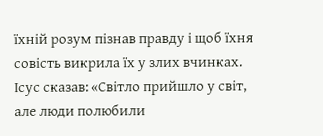їхній розум пізнав правду і щоб їхня совість викрила їх у злих вчинках. Ісус сказав: «Світло прийшло у світ, але люди полюбили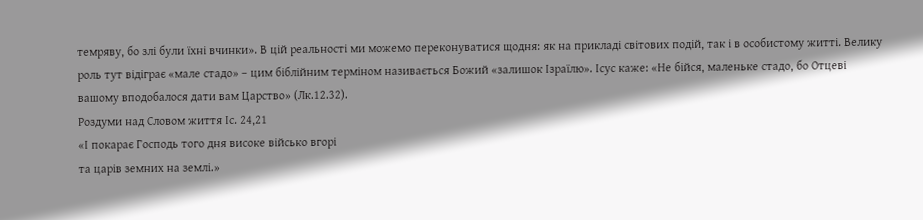темряву, бо злі були їхні вчинки». В цій реальності ми можемо переконуватися щодня: як на прикладі світових подій, так і в особистому житті. Велику роль тут відіграє «мале стадо» – цим біблійним терміном називається Божий «залишок Ізраїлю». Ісус каже: «Не бійся, маленьке стадо, бо Отцеві вашому вподобалося дати вам Царство» (Лк.12.32).
Роздуми над Словом життя Іс. 24,21
«І покарає Господь того дня високе військо вгорі
та царів земних на землі.»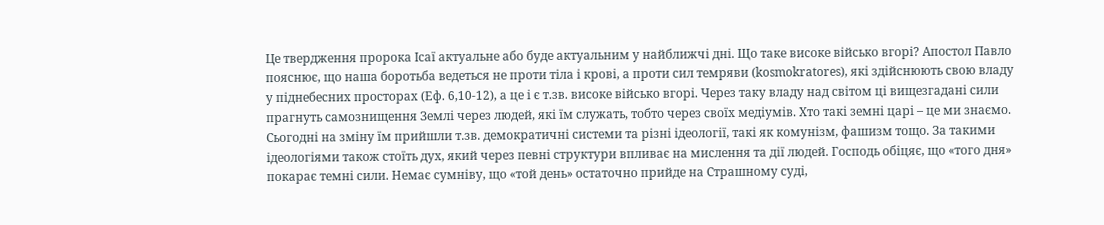Це твердження пророка Ісаї актуальне або буде актуальним у найближчі дні. Що таке високе військо вгорі? Апостол Павло пояснює, що наша боротьба ведеться не проти тіла і крові, а проти сил темряви (kosmokratores), які здійснюють свою владу у піднебесних просторах (Еф. 6,10-12), а це і є т.зв. високе військо вгорі. Через таку владу над світом ці вищезгадані сили прагнуть самознищення Землі через людей, які їм служать, тобто через своїх медіумів. Хто такі земні царі – це ми знаємо. Сьогодні на зміну їм прийшли т.зв. демократичні системи та різні ідеології, такі як комунізм, фашизм тощо. За такими ідеологіями також стоїть дух, який через певні структури впливає на мислення та дії людей. Господь обіцяє, що «того дня» покарає темні сили. Немає сумніву, що «той день» остаточно прийде на Страшному суді,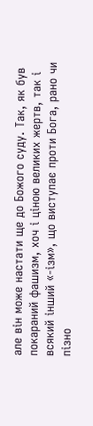але він може настати ще до Божого суду. Так, як був покараний фашизм, хоч і ціною великих жертв, так і всякий інший «-ізм», що виступає проти Бога, рано чи пізно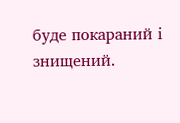буде покараний і знищений.